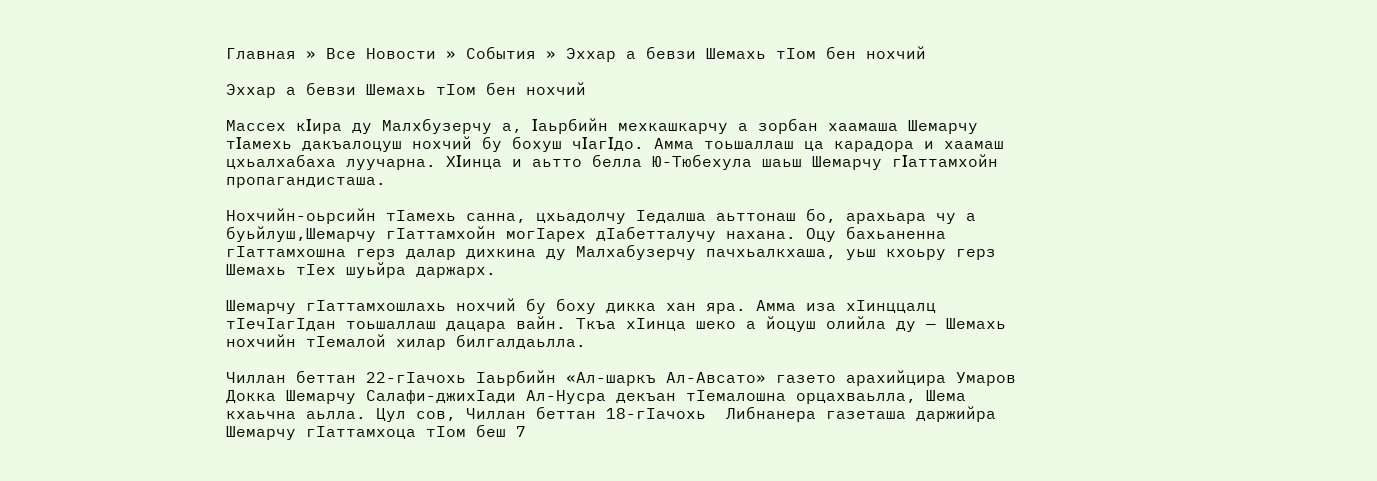Главная » Все Новости » События » Эххар а бевзи Шемахь тIом бен нохчий

Эххар а бевзи Шемахь тIом бен нохчий

Массех кΙира ду Малхбузерчу а, Ιаьрбийн мехкашкарчу а зорбан хаамаша Шемарчу тΙамехь дакъалоцуш нохчий бу бохуш чΙагΙдо. Амма тоьшаллаш ца карадора и хаамаш цхьалхабаха луучарна. ХΙинца и аьтто белла Ю-Тюбехула шаьш Шемарчу гΙаттамхойн пропагандисташа.

Нохчийн-оьрсийн тIамехь санна, цхьадолчу Iедалша аьттонаш бо, арахьара чу а буьйлуш,Шемарчу гIаттамхойн могIарех дIабетталучу нахана. Оцу бахьаненна гIаттамхошна герз далар дихкина ду Малхабузерчу пачхьалкхаша, уьш кхоьру герз Шемахь тIех шуьйра даржарх.

Шемарчу гIаттамхошлахь нохчий бу боху дикка хан яра. Амма иза хIинццалц тIечIагIдан тоьшаллаш дацара вайн. Ткъа хIинца шеко а йоцуш олийла ду — Шемахь  нохчийн тIемалой хилар билгалдаьлла.

Чиллан беттан 22-гIачохь Iаьрбийн «Ал-шаркъ Ал-Авсато» газето арахийцира Умаров Докка Шемарчу Салафи-джихIади Ал-Нусра декъан тIемалошна орцахваьлла, Шема кхаьчна аьлла. Цул сов, Чиллан беттан 18-гIачохь  Либнанера газеташа даржийра Шемарчу гIаттамхоца тIом беш 7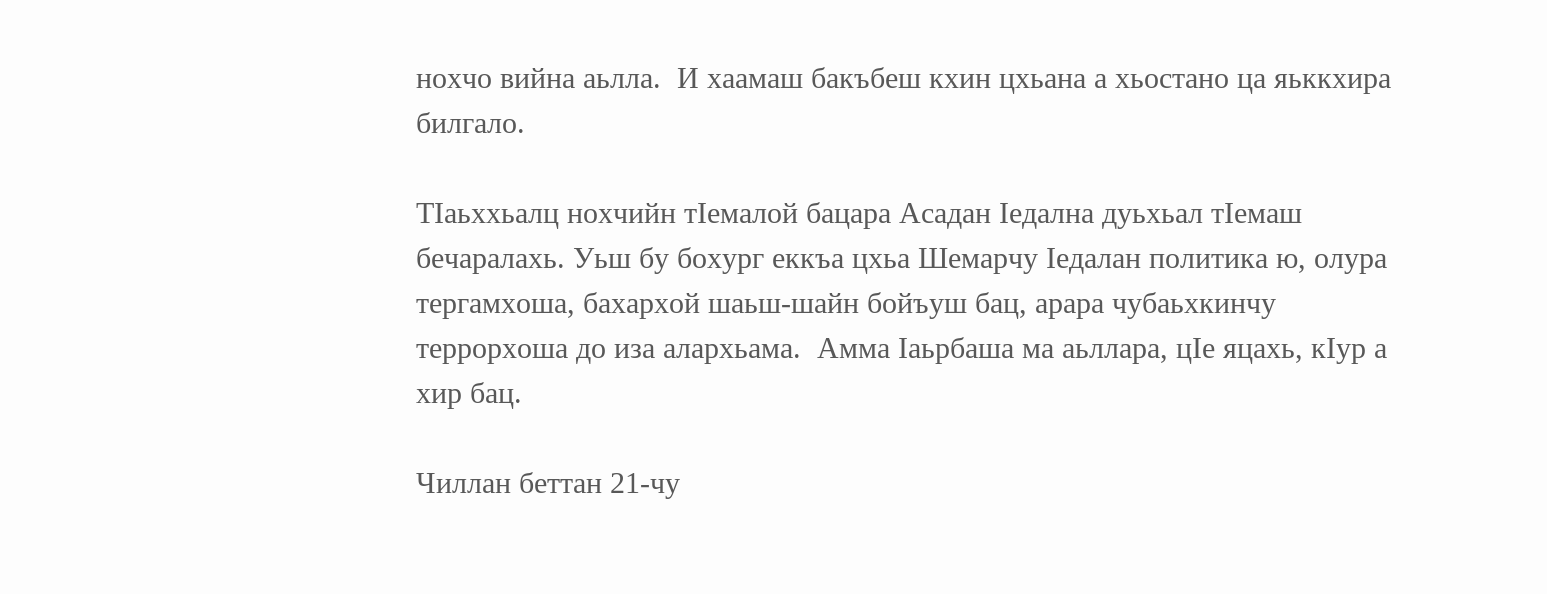нохчо вийна аьлла.  И хаамаш бакъбеш кхин цхьана а хьостано ца яьккхира билгало.

ТIаьххьалц нохчийн тIемалой бацара Асадан Iедална дуьхьал тIемаш бечаралахь. Уьш бу бохург еккъа цхьа Шемарчу Iедалан политика ю, олура тергамхоша, бахархой шаьш-шайн бойъуш бац, арара чубаьхкинчу террорхоша до иза алархьама.  Амма Iаьрбаша ма аьллара, цIе яцахь, кIур а хир бац.

Чиллан беттан 21-чу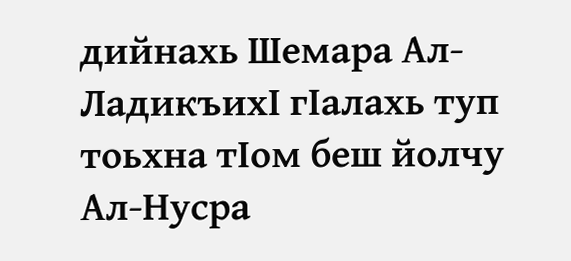дийнахь Шемара Ал-ЛадикъихI гIалахь туп тоьхна тIом беш йолчу Ал-Нусра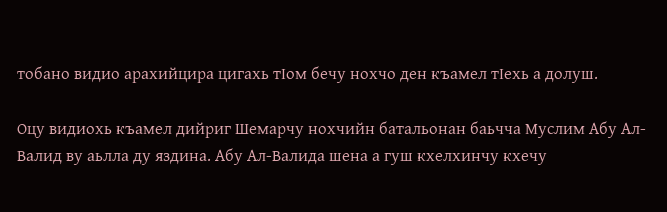тобано видио арахийцира цигахь тIом бечу нохчо ден къамел тIехь а долуш.

Оцу видиохь къамел дийриг Шемарчу нохчийн батальонан баьчча Муслим Абу Ал-Валид ву аьлла ду яздина. Абу Ал-Валида шена а гуш кхелхинчу кхечу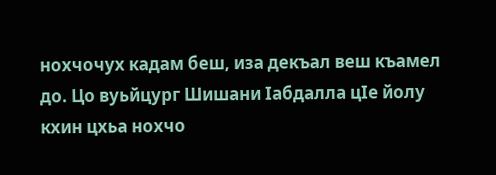нохчочух кадам беш, иза декъал веш къамел до. Цо вуьйцург Шишани Iабдалла цIе йолу кхин цхьа нохчо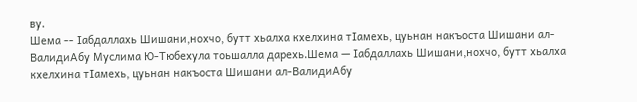ву.
Шема -- Iабдаллахь Шишани,нохчо, бутт хьалха кхелхина тIамехь, цуьнан накъоста Шишани ал-ВалидиАбу Муслима Ю-Тюбехула тоьшалла дарехь.Шема — Iабдаллахь Шишани,нохчо, бутт хьалха кхелхина тIамехь, цуьнан накъоста Шишани ал-ВалидиАбу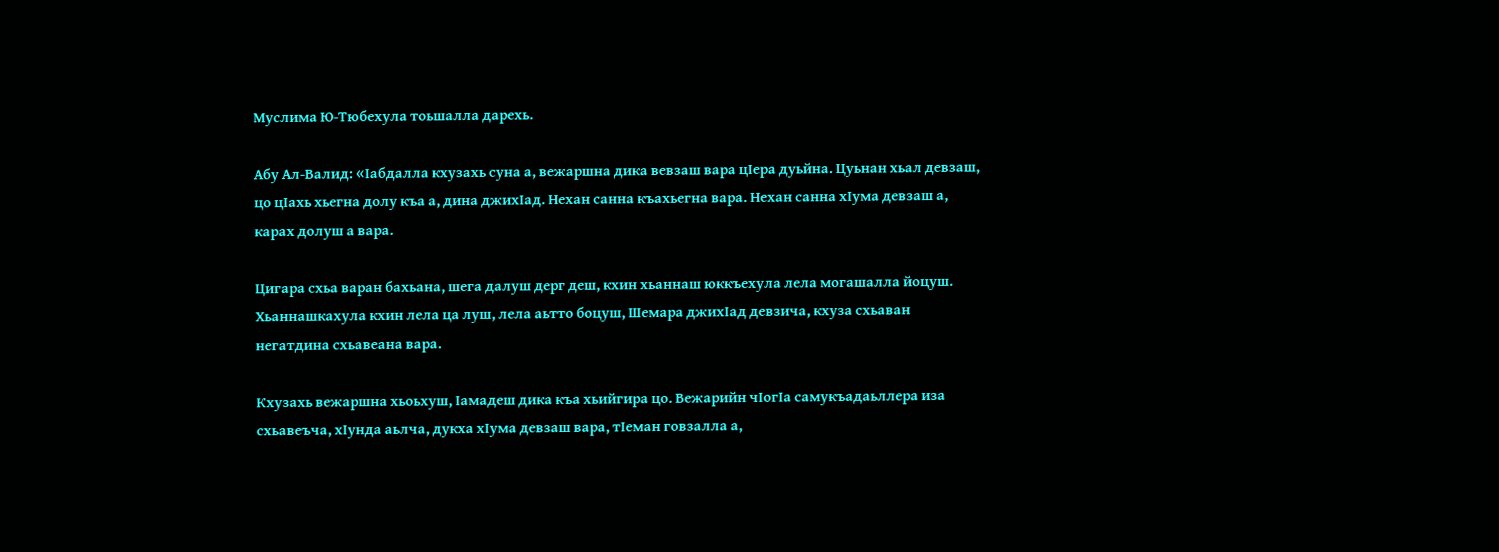Муслима Ю-Тюбехула тоьшалла дарехь.

Абу Ал-Валид: «Iабдалла кхузахь суна а, вежаршна дика вевзаш вара цIера дуьйна. Цуьнан хьал девзаш, цо цIахь хьегна долу къа а, дина джихIад. Нехан санна къахьегна вара. Нехан санна хIума девзаш а, карах долуш а вара.

Цигара схьа варан бахьана, шега далуш дерг деш, кхин хьаннаш юккъехула лела могашалла йоцуш. Хьаннашкахула кхин лела ца луш, лела аьтто боцуш, Шемара джихIад девзича, кхуза схьаван негатдина схьавеана вара.

Кхузахь вежаршна хьоьхуш, Iамадеш дика къа хьийгира цо. Вежарийн чIогIа самукъадаьллера иза схьавеъча, хIунда аьлча, дукха хIума девзаш вара, тIеман говзалла а,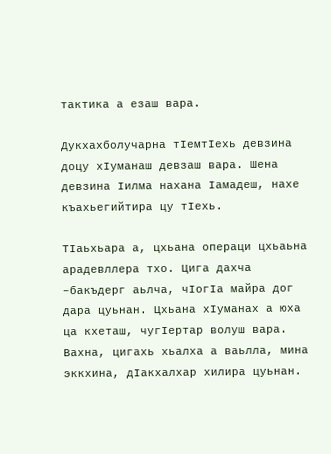тактика а езаш вара.

Дукхахболучарна тIемтIехь девзина доцу хIуманаш девзаш вара. Шена девзина Iилма нахана Iамадеш, нахе къахьегийтира цу тIехь.

ТIаьхьара а, цхьана операци цхьаьна арадевллера тхо. Цига дахча –бакъдерг аьлча, чIогIа майра дог дара цуьнан. Цхьана хIуманах а юха ца кхеташ, чугIертар волуш вара. Вахна, цигахь хьалха а ваьлла, мина эккхина, дIакхалхар хилира цуьнан.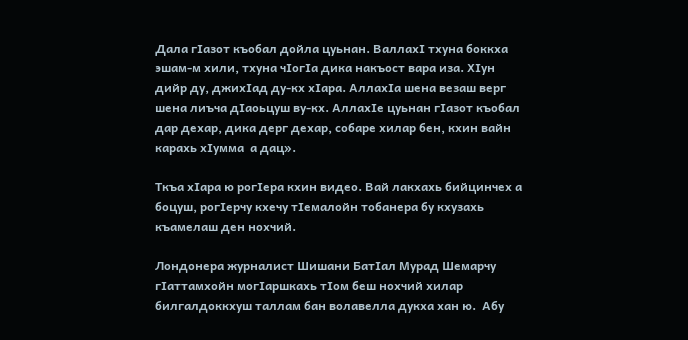Дала гIазот къобал дойла цуьнан. ВаллахI тхуна боккха эшам-м хили, тхуна чIогIа дика накъост вара иза. ХIун дийр ду, джихIад ду-кх хIара. АллахIа шена везаш верг шена лиъча дIаоьцуш ву-кх. АллахIе цуьнан гIазот къобал дар дехар, дика дерг дехар, собаре хилар бен, кхин вайн карахь хIумма  а дац».

Ткъа хIара ю рогIера кхин видео. Вай лакхахь бийцинчех а боцуш, рогIерчу кхечу тIемалойн тобанера бу кхузахь къамелаш ден нохчий.

Лондонера журналист Шишани БатIал Мурад Шемарчу гIаттамхойн могIаршкахь тIом беш нохчий хилар билгалдоккхуш таллам бан волавелла дукха хан ю.  Абу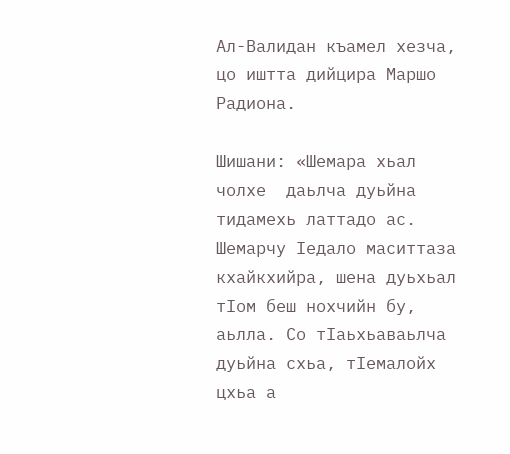Ал-Валидан къамел хезча, цо иштта дийцира Маршо Радиона.

Шишани: «Шемара хьал чолхе  даьлча дуьйна тидамехь латтадо ас. Шемарчу Iедало маситтаза кхайкхийра, шена дуьхьал тIом беш нохчийн бу, аьлла. Со тIаьхьаваьлча дуьйна схьа, тIемалойх цхьа а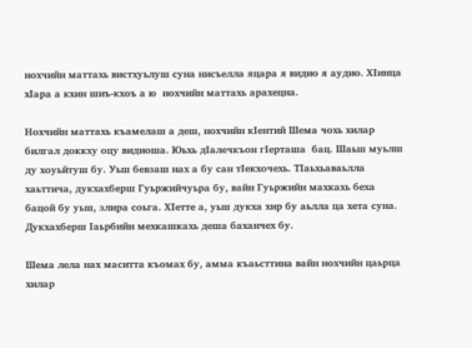нохчийн маттахь вистхуьлуш суна нисъелла яцара я видио я аудио. ХIинца хIара а кхин шиъ-кхоъ а ю  нохчийн маттахь арахецна.

Нохчийн маттахь къамелаш а деш, нохчийн кIентий Шема чохь хилар билгал доккху оцу видиоша. Юьхь дIалечкъон гIерташа  бац. Шаьш муьлш ду хоуьйтуш бу. Уьш бевзаш нах а бу сан тIекхочехь. ТIаьхьаваьлла хаьттича, дукхахберш Гуьржийчуьра бу, вайн Гуьржийн махкахь беха бацой бу уьш, злира соьга. ХIетте а, уьш дукха хир бу аьлла ца хета суна. Дукхахберш Iаьрбийн мехкашкахь деша баханчех бу.

Шема лела нах маситта къомах бу, амма къаьсттина вайн нохчийн цаьрца хилар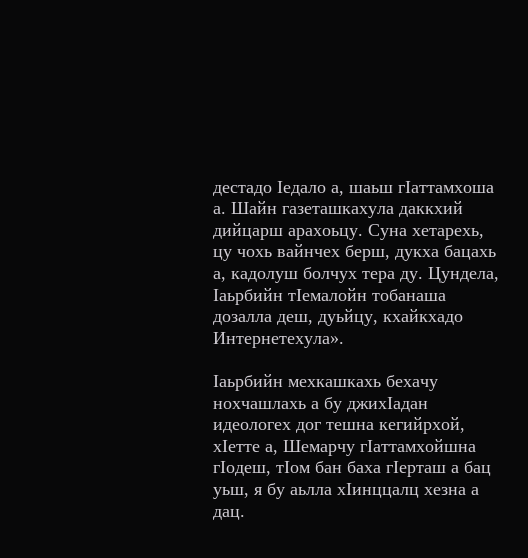дестадо Iедало а, шаьш гIаттамхоша а. Шайн газеташкахула даккхий дийцарш арахоьцу. Суна хетарехь, цу чохь вайнчех берш, дукха бацахь а, кадолуш болчух тера ду. Цундела, Iаьрбийн тIемалойн тобанаша дозалла деш, дуьйцу, кхайкхадо Интернетехула».

Iаьрбийн мехкашкахь бехачу нохчашлахь а бу джихIадан идеологех дог тешна кегийрхой, хIетте а, Шемарчу гIаттамхойшна гIодеш, тIом бан баха гIерташ а бац уьш, я бу аьлла хIинццалц хезна а дац.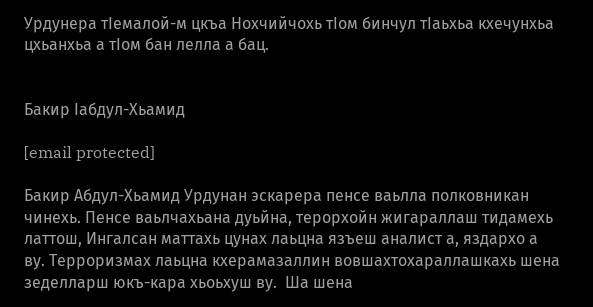Урдунера тIемалой-м цкъа Нохчийчохь тIом бинчул тIаьхьа кхечунхьа цхьанхьа а тIом бан лелла а бац.


Бакир Iабдул-Хьамид

[email protected]

Бакир Абдул-Хьамид Урдунан эскарера пенсе ваьлла полковникан чинехь. Пенсе ваьлчахьана дуьйна, терорхойн жигараллаш тидамехь латтош, Ингалсан маттахь цунах лаьцна язъеш аналист а, яздархо а ву. Терроризмах лаьцна кхерамазаллин вовшахтохараллашкахь шена зеделларш юкъ-кара хьоьхуш ву.  Ша шена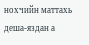нохчийн маттахь деша-яздан а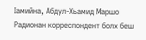Iамийна, Абдул-Хьамид Маршо Радионан корреспондент болх беш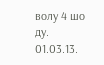волу 4 шо ду.
01.03.13.